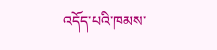འདོད་པའི་ཁམས་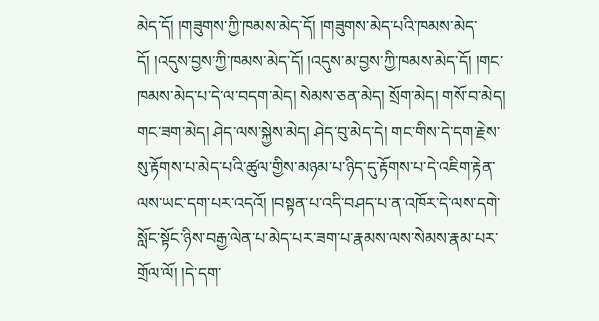མེད་དོ། །གཟུགས་ཀྱི་ཁམས་མེད་དོ། །གཟུགས་མེད་པའི་ཁམས་མེད་དོ། །འདུས་བྱས་ཀྱི་ཁམས་མེད་དོ། །འདུས་མ་བྱས་ཀྱི་ཁམས་མེད་དོ། །གང་ཁམས་མེད་པ་དེ་ལ་བདག་མེད། སེམས་ཅན་མེད། སྲོག་མེད། གསོ་བ་མེད། གང་ཟག་མེད། ཤེད་ལས་སྐྱེས་མེད། ཤེད་བུ་མེད་དེ། གང་གིས་དེ་དག་རྗེས་སུ་རྟོགས་པ་མེད་པའི་ཚུལ་གྱིས་མཉམ་པ་ཉིད་དུ་རྟོགས་པ་དེ་འཇིག་རྟེན་ལས་ཡང་དག་པར་འདའོ། །བསྟན་པ་འདི་བཤད་པ་ན་འཁོར་དེ་ལས་དགེ་སློང་སྟོང་ཉིས་བརྒྱ་ལེན་པ་མེད་པར་ཟག་པ་རྣམས་ལས་སེམས་རྣམ་པར་གྲོལ་ལོ། །དེ་དག་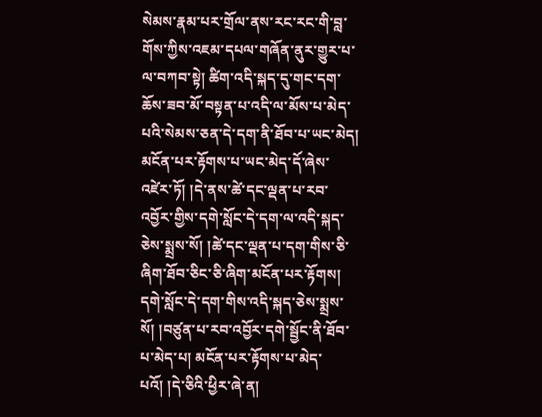སེམས་རྣམ་པར་གྲོལ་ནས་རང་རང་གི་བླ་གོས་ཀྱིས་འཇམ་དཔལ་གཞོན་ནུར་གྱུར་པ་ལ་བཀབ་སྟེ། ཚིག་འདི་སྐད་དུ་གང་དག་ཆོས་ཟབ་མོ་བསྟན་པ་འདི་ལ་མོས་པ་མེད་པའི་སེམས་ཅན་དེ་དག་ནི་ཐོབ་པ་ཡང་མེད། མངོན་པར་རྟོགས་པ་ཡང་མེད་དོ་ཞེས་འཛེར་ཏོ། །དེ་ནས་ཚེ་དང་ལྡན་པ་རབ་འབྱོར་གྱིས་དགེ་སློང་དེ་དག་ལ་འདི་སྐད་ཅེས་སྨྲས་སོ། །ཚེ་དང་ལྡན་པ་དག་གིས་ཅི་ཞིག་ཐོབ་ཅིང་ཅི་ཞིག་མངོན་པར་རྟོགས། དགེ་སློང་དེ་དག་གིས་འདི་སྐད་ཅེས་སྨྲས་སོ། །བཙུན་པ་རབ་འབྱོར་དགེ་སྦྱོང་ནི་ཐོབ་པ་མེད་པ། མངོན་པར་རྟོགས་པ་མེད་པའོ། །དེ་ཅིའི་ཕྱིར་ཞེ་ན།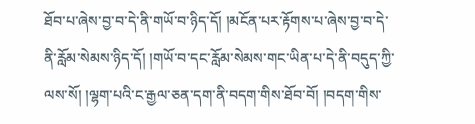ཐོབ་པ་ཞེས་བྱ་བ་དེ་ནི་གཡོ་བ་ཉིད་དོ། །མངོན་པར་རྟོགས་པ་ཞེས་བྱ་བ་དེ་ནི་རློམ་སེམས་ཉིད་དོ། །གཡོ་བ་དང་རློམ་སེམས་གང་ཡིན་པ་དེ་ནི་བདུད་ཀྱི་ལས་སོ། །ལྷག་པའི་ང་རྒྱལ་ཅན་དག་ནི་བདག་གིས་ཐོབ་བོ། །བདག་གིས་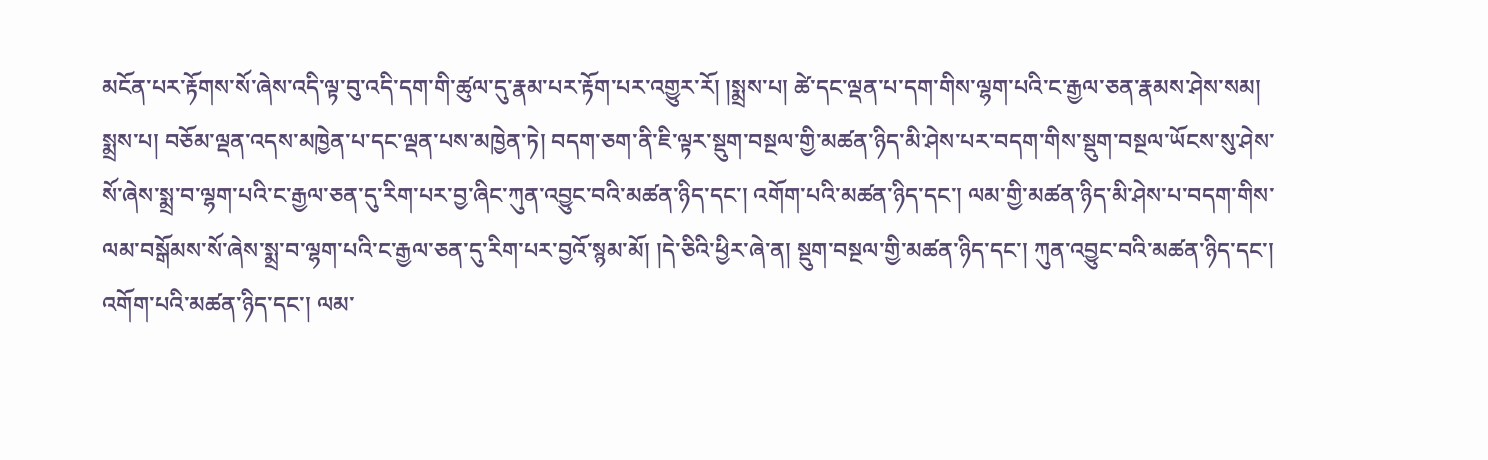མངོན་པར་རྟོགས་སོ་ཞེས་འདི་ལྟ་བུ་འདི་དག་གི་ཚུལ་དུ་རྣམ་པར་རྟོག་པར་འགྱུར་རོ། །སྨྲས་པ། ཚེ་དང་ལྡན་པ་དག་གིས་ལྷག་པའི་ང་རྒྱལ་ཅན་རྣམས་ཤེས་སམ། སྨྲས་པ། བཅོམ་ལྡན་འདས་མཁྱེན་པ་དང་ལྡན་པས་མཁྱེན་ཏེ། བདག་ཅག་ནི་ཇི་ལྟར་སྡུག་བསྔལ་གྱི་མཚན་ཉིད་མི་ཤེས་པར་བདག་གིས་སྡུག་བསྔལ་ཡོངས་སུ་ཤེས་སོ་ཞེས་སྨྲ་བ་ལྷག་པའི་ང་རྒྱལ་ཅན་དུ་རིག་པར་བྱ་ཞིང་ཀུན་འབྱུང་བའི་མཚན་ཉིད་དང་། འགོག་པའི་མཚན་ཉིད་དང་། ལམ་གྱི་མཚན་ཉིད་མི་ཤེས་པ་བདག་གིས་ལམ་བསྒོམས་སོ་ཞེས་སྨྲ་བ་ལྷག་པའི་ང་རྒྱལ་ཅན་དུ་རིག་པར་བྱའོ་སྙམ་མོ། །དེ་ཅིའི་ཕྱིར་ཞེ་ན། སྡུག་བསྔལ་གྱི་མཚན་ཉིད་དང་། ཀུན་འབྱུང་བའི་མཚན་ཉིད་དང་། འགོག་པའི་མཚན་ཉིད་དང་། ལམ་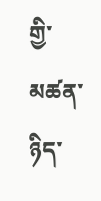གྱི་མཚན་ཉིད་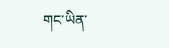གང་ཡིན་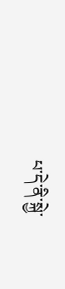པ་དེ་ནི་སྐྱེ་